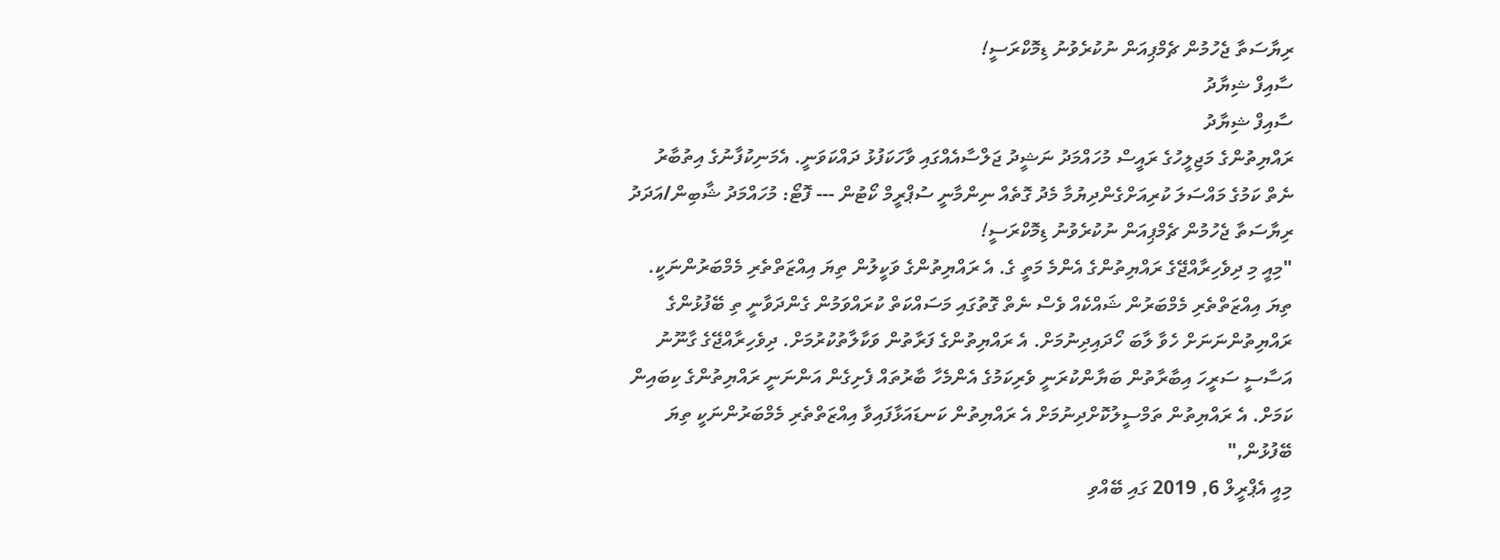ރިޔާސަތާ ޖެހުމުން ޗެމްޕިއަން ނުކުރެވުނު ޑިމޮކްރަސީ!
ސާއިފް ޝިޔާދު
ސާއިފް ޝިޔާދު
ރައްޔިތުންގެ މަޖިލީހުގެ ރައީސް މުހައްމަދު ނަޝީދު ޖަލްސާއެއްގައި ވާހަކަފުޅު ދައްކަވަނީ. އެމަނިކުފާނުގެ އިތުބާރު ނެތް ކަމުގެ މައްސަލަ ކުރިއަށްގެންދިޔުމާ މެދު ގޮތެއް ނިންމާނީ ސުޕްރީމް ކޯޓުން --- ފޮޓޯ: މުހައްމަދު ޝާބިން/އަދަދު
ރިޔާސަތާ ޖެހުމުން ޗެމްޕިއަން ނުކުރެވުނު ޑިމޮކްރަސީ!
"މިއީ މި ދިވެހިރާއްޖޭގެ ރައްޔިތުންގެ އެންމެ މަތީ ގެ. އެ ރައްޔިތުންގެ ވަކީލުން ތިޔަ އިއްޒަތްތެރި މެމްބަރުންނަކީ. ތިޔަ އިއްޒަތްތެރި މެމްބަރުން ޝައްކެއް ވެސް ނެތް ގޮތުގައި މަސައްކަތް ކުރައްވަމުން ގެންދަވާނީ ތި ބޭފުޅުންގެ ރައްޔިތުންނަނަށް ހެވާ ލާބަ ހޯދައިދިނުމަށް. އެ ރައްޔިތުންގެ ފަރާތުން ވަކާލާތުކުރުމަށް. ދިވެހިރާއްޖޭގެ ގާނޫނު އަސާސީ ސަރީހަ އިބާރާތުން ބަޔާންކުރަނީ ވެރިކަމުގެ އެންމެހާ ބާރުތައް ފެށިގެން އަންނަނީ ރައްޔިތުންގެ ކިބައިން ކަމަށް. އެ ރައްޔިތުން ތަމްސީލުކޮށްދިނުމަށް އެ ރައްޔިތުން ކަނޑައަޅާފައިވާ އިއްޒަތްތެރި މެމްބަރުންނަކީ ތިޔަ ބޭފުޅުން,"
މިއީ އެޕްރީލް 6, 2019 ގައި ބޭއްވި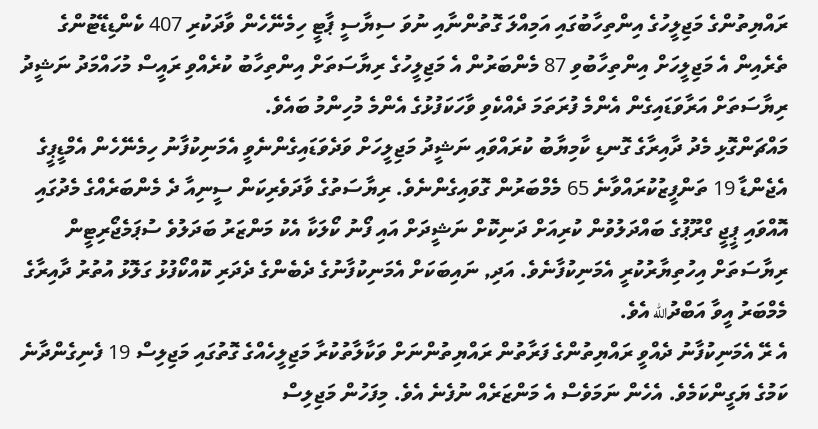ރައްޔިތުންގެ މަޖިލީހުގެ އިންތިހާބުގައި އަމިއްލަ ގޮތުންނާއި ނުވަ ސިޔާސީ ޕާޓީ ހިމެނޭހެން ވާދަކުރި 407 ކެންޑިޑޭޓުންގެ ތެރެއިން އެ މަޖިލީހަށް އިންތިހާބުވި 87 މެންބަރުން އެ މަޖިލީހުގެ ރިޔާސަތަށް އިންތިހާބު ކުރެއްވި ރައީސް މުހައްމަދު ނަޝީދު ރިޔާސަތަށް އަރާވަޑައިގެން އެންމެ ފުރަތަމަ ދެއްކެވި ވާހަކަފުޅުގެ އެންމެ މުހިންމު ބައެވެ.
މައްޗަންގޮޅި މެދު ދާއިރާގެ ގޮނޑި ކާމިޔާބު ކުރައްވައި ނަޝީދު މަޖިލީހަށް ވަދެވަޑައިގެންނެވީ އެމަނިކުފާނު ހިމެނޭހެން އެމްޑީޕީގެ އެޖެންޑާ 19 ތަންފީޒުކުރައްވާނެ 65 މެމްބަރުން ގޮވައިގެންނެވެ. ރިޔާސަތުގެ ވާދަވެރިކަން ސީނިއާ ދެ މެންބަރެއްގެ މެދުގައި އޮއްވައި ޕީޖީ ގްރޫޕުގެ ބައްދަލުވުން ކުރިއަށް ދަނިކޮށް ނަޝީދަށް އައި ފޯނު ކޯލަކާ އެކު މަންޒަރު ބަދަލުވެ ސުޕަމެޖޯރިޓީން ރިޔާސަތަށް އިހުތިޔާރުކުރީ އެމަނިކުފާނެވެ. އަދި, ނައިބަކަށް އެމަނިކުފާނުގެ ދެބެންގެ ދެދަރި ކޮއްކޯފުޅު ގަލޮޅު އުތުރު ދާއިރާގެ މެމްބަރު އީވާ އަބްދުالله އެވެ.
އެ ރޭ އެމަނިކުފާނު ދެއްވީ ރައްޔިތުންގެ ފަރާތުން ރައްޔިތުންނަށް ވަކާލާތުކުރާ މަޖިލީހެއްގެ ގޮތުގައި މަޖިލިސް 19 ފެނިގެންދާނެ ކަމުގެ ޔަގީންކަމެވެ. އެހެން ނަމަވެސް އެ މަންޒަރެއް ނުފެނެ އެވެ. މިފަހުން މަޖިލިސް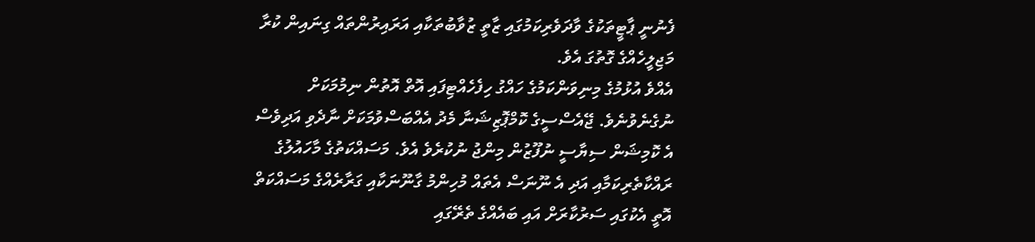ފެނުނީ ޕާޓީތަކުގެ ވާދަވެރިކަމުގައި ޒާތީ ޒުވާބުތަކާއި އަރައިރުންތައް ގިނައިން ކުރާ މަޖިލީހެއްގެ ގޮތުގަ އެވެ.
އެއްވެ އުޅުމުގެ މިނިވަންކަމުގެ ހައްގު ހިފެހެއްޓިފައި އޮތް އޮތުން ނިމުމަކަށް ނުގެނެވުނެވެ. ޖޭއެސްސީގެ ކޮމްޕޮޒިޝަނާ މެދު އެއްބަސްވުމަކަށް ނާދެވި އަދިވެސް އެ ކޮމިޝަން ސިޔާސީ ނުފޫޒުން މިންޖު ނުކުރެވެ އެވެ. މަސައްކަތުގެ މާހައުލުގެ ރައްކާތެރިކަމާއި އަދި އެ ނޫނަސް އެތައް މުހިންމު ގާނޫނަކާއި ގަރާރެއްގެ މަސައްކަތް އޮތީ އެކުގައި ސަރުކާރަށް އައި ބައެއްގެ ތެރޭގައި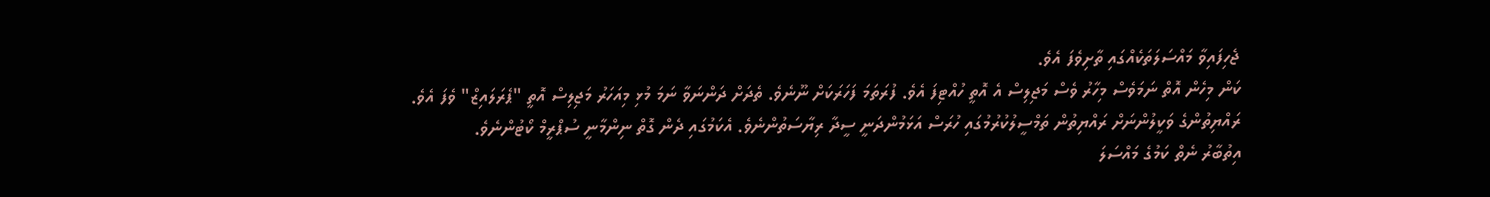ޖެހިފައިވާ މައްސަލަތަކެއްގައި ތާށިވެފަ އެވެ.
ކަން މިހެން އޮތް ނަމަވެސް މިހާރު ވެސް މަޖިލިސް އެ އޮތީ ހުއްޓިފަ އެވެ. ފުރަތަމަ ފަހަރަކަށް ނޫނެވެ. ތެދަށް ދަންނަވާ ނަމަ މުޅި މިއަހަރު މަޖިލިސް އޮތީ "ޕެރަލައިޒް" ވެފަ އެވެ. ރައްޔިތުންގެ ވަކީލުންނަށް ރައްޔިތުން ތަމްސީލުކުރުމުގައި ހުރަސް އަޅަމުންދަނީ ސީދާ ރިޔާސަތުންނެވެ. އެކަމުގައި ދެން ގޮތް ނިންމާނީ ސުޕްރީމް ކޯޓުންނެވެ.
އިތުބާރު ނެތް ކަމުގެ މައްސަލަ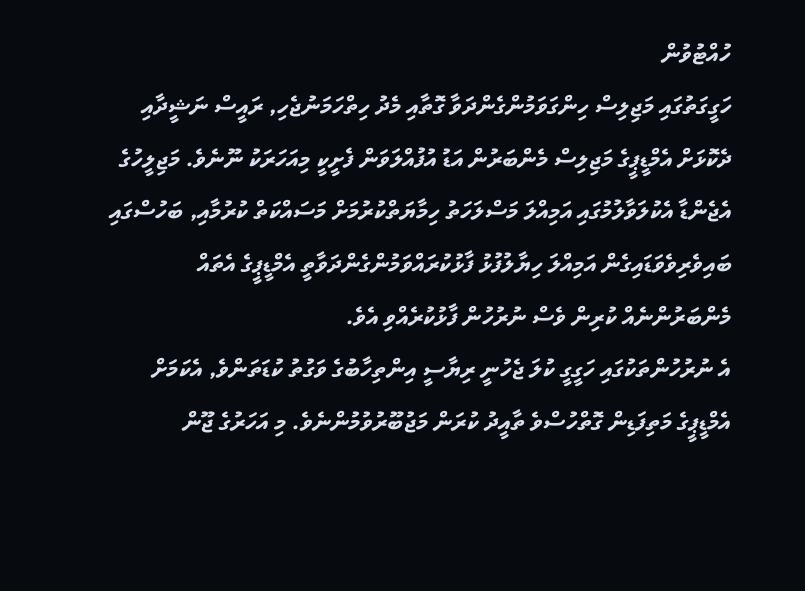ހުއްޓުވުން
ހަގީގަތުގައި މަޖިލިސް ހިންގަވަމުންގެންދަވާ ގޮތާއި މެދު ހިތްހަމަނުޖެހި, ރައީސް ނަޝީދާއި ދެކޮޅަށް އެމްޑީޕީގެ މަޖިލިސް މެންބަރުން އަޑު އުފުއްލަވަން ފެށީކީ މިއަހަރަކު ނޫނެވެ. މަޖިލީހުގެ އެޖެންޑާ އެކުލަވާލުމުގައި އަމިއްލަ މަސްލަހަތު ހިމާޔަތްކުރުމަށް މަސައްކަތް ކުރުމާއި, ބަހުސްގައި ބައިވެރިވެވަޑައިގެން އަމިއްލަ ހިޔާލުފުޅު ފާޅުކުރައްވަމުންގެންދަވާތީ އެމްޑީޕީގެ އެތައް މެންބަރުންނެއް ކުރިން ވެސް ނުރުހުން ފާޅުކުރެއްވި އެވެ.
އެ ނުރުހުންތަކުގައި ހަގީގީ ކުލަ ޖެހުނީ ރިޔާސީ އިންތިހާބުގެ ވަގުތު ކުޑަތަންވެ, އެކަމަށް އެމްޑީޕީގެ މަތިފަޑިން ގޮތްހުސްވެ ތާއީދު ކުރަން މަޖުބޫރުވުމުންނެވެ. މި އަހަރުގެ ޖޫން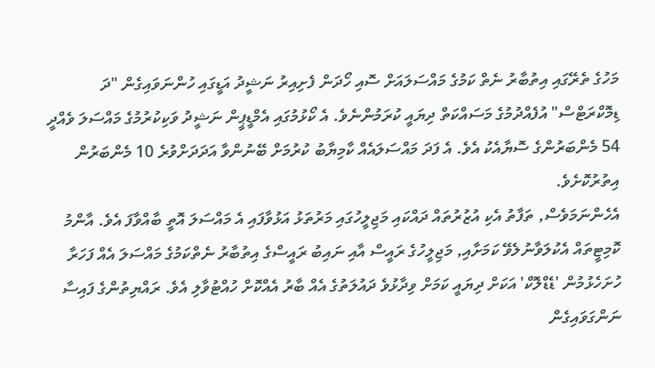މަހުގެ ތެރޭގައި އިތުބާރު ނެތް ކަމުގެ މައްސަލައަށް ސޮއި ހޯދަން ފެށިއިރު ނަޝީދު އަޑީގައި ހުންނަވައިގެން "ދަ ޑިމޮކްރަޓްސް" އުފެއްދުމުގެ މަސައްކަތް ދިޔައީ ކުރަމުންނެވެ. އެ ކޯޅުމުގައި އެމްޑީޕީން ނަޝީދު ވަކިކުރުމުގެ މައްސަލަ ވެއްދީ 54 މެންބަރުންގެ ސޮޔާއެކު އެވެ. އެ ފަދަ މައްސަލައެއް ކާމިޔާބު ކުރުމަށް ބޭނުންވާ އަދަދަށްވުރެ 10 މެންބަރުން އިތުރުކޮށެވެ.
އެހެންނަމަވެސް, ތަފާތު އެކި އުޒުރުތައް ދައްކައި މަޖިލީހުގައި މަރުތަޅު އަޅުވާފައި އެ މައްސަލަ އޮތީ ބާއްވާފަ އެވެ. އާންމު ކޮމިޓީތައް އެކުލަވާނުލެވޭ ކަމަށާއި, މަޖިލީހުގެ ރައީސް އާއި ނައިބު ރައީސްގެ އިތުބާރު ނެތްކަމުގެ މައްސަލަ އެއް ފަހަރާ ހުށަހެޅުމުން 'ޑެޑްލޮކް' އަކަށް ދިޔައީ ކަމަށް ވިދާޅުވެ ދައުލަތުގެ އެއް ބާރު އެއްކޮށް ހުއްޓުވާލި އެވެ. ރައްޔިތުންގެ ފައިސާ ނަންގަވައިގެން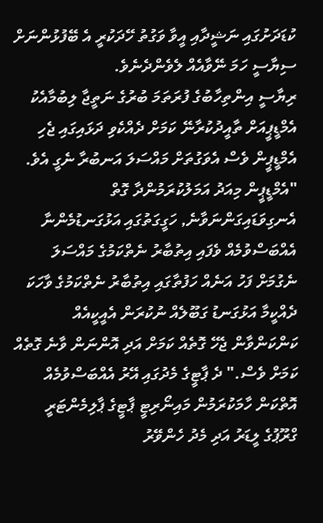ކުޑަދަށުގައި ނަޝީދާއި އީވާ ވަގުތު ހޭދަކުރީ އެ ބޭފުޅުންނަށް ސިޔާސީ ހަމަ ނޭވާއެއް ލެވެންދެނެވެ.
ރިޔާސީ އިންތިހާބުގެ ފުރަތަމަ ބުރުގެ ނަތީޖާ ލިބުމާއެކު އެމްޑީޕީއަށް ތާއީދުކުރާނޭ ކަމަށް ދެއްކެވި ދަޅައިގައި ޖެހި އެމްޑީޕީން ވެސް އެވަގުތަށް މައްސަލަ އަނބުރާ ނެގީ އެވެ.
"އެމްޑީޕީން މިއަދު އަމަލުކުރަމުންދާ ގޮތް އެނގިވަޑައިގަންނަވާނެ, ހަގީގަތުގައި އަޅުގަނޑުމެންނާ އެއްބަސްވުމެއް ވެފައި އިތުބާރު ނެތްކަމުގެ މައްސަލަ ނެގުމަށް ފަހު އަނެއް ހަފުތާގައި އިތުބާރު ނެތްކަމުގެ ވާހަކަ ދެއްކީމާ އަޅުގަނޑު ގަބޫލެއް ނުކުރަން އެއީކީއެއް ކަންކަންވާން ޖެހޭ ގޮތެއް ކަމަށް އަދި އޮންނަން ވާނެ ގޮތެއް ކަމަށް ވެސް." ދެ ޕާޓީގެ މެދުގައި އޭރު އެއްބަސްވުމެއް އޮތްކަން ހާމަކުރަމުން މައިނޯރިޓީ ޕާޓީގެ ޕާލިމެންޓަރީ ގްރޫޕުގެ ލީޑަރު އަދި މެދު ހެންވޭރު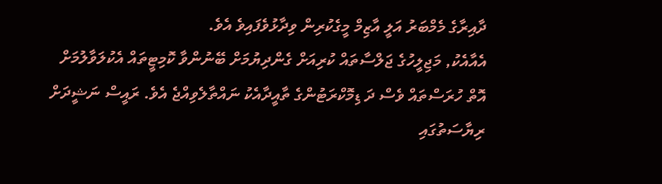ދާއިރާގެ މެމްބަރު އަލީ އާޒިމް މީގެކުރިން ވިދާޅުވެފައިވެ އެވެ.
އެއާއެކު, މަޖިލީހުގެ ޖަލްސާތައް ކުރިއަށް ގެންދިޔުމަށް ބޭނުންވާ ކޮމިޓީތައް އެކުލަވާލުމަށް އޮތް ހުރަސްތައް ވެސް ދަ ޑިމޮކްރަޓުންގެ ތާއީދާއެކު ނައްތާލެވިއްޖެ އެވެ. ރައީސް ނަޝީދަށް ރިޔާސަތުގައި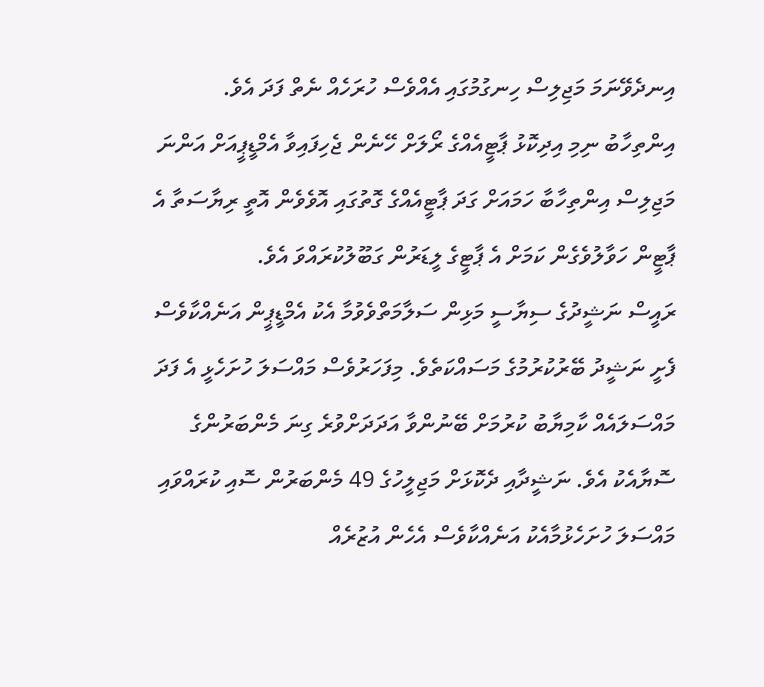އިނދެވޭނަމަ މަޖިލިސް ހިނގުމުގައި އެއްވެސް ހުރަހެއް ނެތް ފަދަ އެވެ.
އިންތިހާބު ނިމި އިދިކޮޅު ޕާޓީއެއްގެ ރޯލަށް ހޭނެން ޖެހިފައިވާ އެމްޑީޕީއަށް އަންނަ މަޖިލިސް އިންތިހާބާ ހަމައަށް ގަދަ ޕާޓީއެއްގެ ގޮތުގައި އޮވެވެން އޮތީ ރިޔާސަތާ އެ ޕާޓީން ހަވާލުވެގެން ކަމަށް އެ ޕާޓީގެ ލީޑަރުން ގަބޫލުކުރައްވަ އެވެ.
ރައީސް ނަޝީދުގެ ސިޔާސީ މަޅިން ސަލާމަތްވެވުމާ އެކު އެމްޑީޕީން އަނެއްކާވެސް ފެށީ ނަޝީދު ބޭރުކުރުމުގެ މަސައްކަތެވެ. މިފަހަރުވެސް މައްސަލަ ހުށަހެޅީ އެ ފަދަ މައްސަލައެއް ކާމިޔާބު ކުރުމަށް ބޭނުންވާ އަދަދަށްވުރެ ގިނަ މެންބަރުންގެ ސޮޔާއެކު އެވެ. ނަޝީދާއި ދެކޮޅަށް މަޖިލީހުގެ 49 މެންބަރުން ސޮއި ކުރައްވައި މައްސަލަ ހުށަހެޅުމާއެކު އަނެއްކާވެސް އެހެން އުޒުރެއް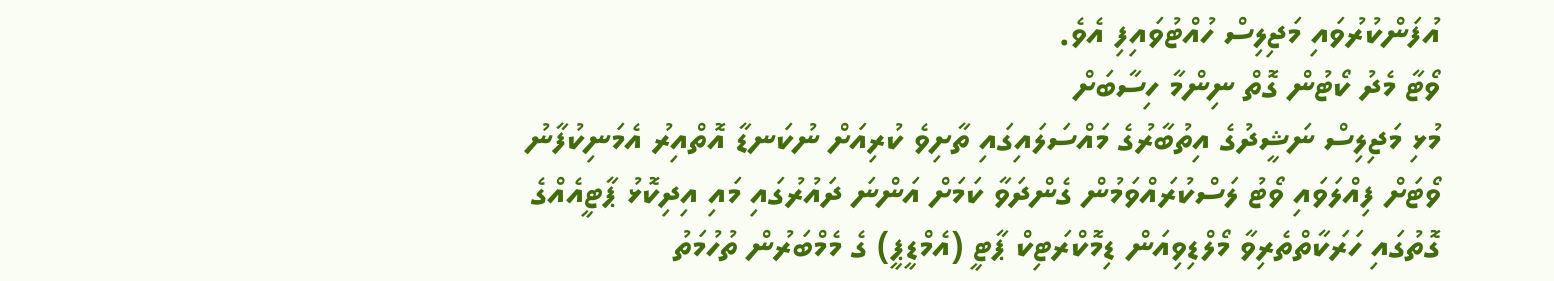އުފަންކުރުވައި މަޖިލިސް ހުއްޓުވައިފި އެވެ.
ވޯޓާ މެދު ކޯޓުން ގޮތް ނިންމާ ހިސާބަށް
މުޅި މަޖިލިސް ނަޝީދުގެ އިތުބާރުގެ މައްސަލައިގައި ތާށިވެ ކުރިއަށް ނުކަނޑާ އޮތްއިރު އެމަނިކުފާނު ވޯޓަށް ފިއްލަވައި ވޯޓު ލަސްކުރައްވަމުން ގެންދަވާ ކަމަށް އަންނަ ދައުރުގައި މައި އިދިކޮޅު ޕާޓީއެއްގެ ގޮތުގައި ހަރަކާތްތެރިވާ މޯލްޑިވިއަން ޑިމޮކްރަޓިކް ޕާޓީ (އެމްޑީޕީ) ގެ މެމްބަރުން ތުހުމަތު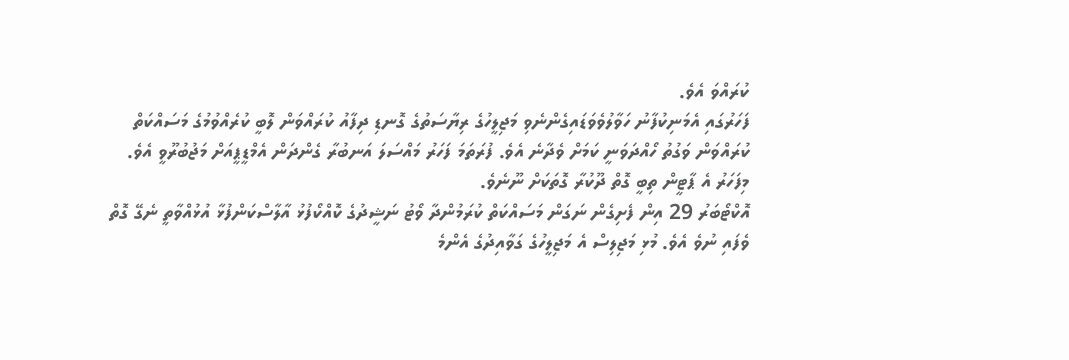ކުރައްވަ އެވެ.
ފަހަރުގައި އެމަނިކުފާނު ހަވާލުވެވަޑައިގެންނެވި މަޖިލީހުގެ ރިޔާސަތުގެ ގޮނޑި ދިފާއު ކުރައްވަން ލޮބީ ކުރެއްވުމުގެ މަސައްކަތް ކުރައްވަން ވަގުތު ހޯއްދަވަނީ ކަމަށް ވެދާނެ އެވެ. ފުރަތަމަ ފަހަރު މައްސަލަ އަނބުރާ ގެންދަން އެމްޑީޕީއަށް މަޖުބުރޫވީ އެވެ. މިފަހަރު އެ ޕާޓީން ތިބީ ގޮތް ދޫކުރާ ގޮތަކަށް ނޫނެވެ.
އޮކްޓޯބަރު 29 އިން ފެށިގެން ނަގަން މަސައްކަތް ކުރަމުންދާ ވޯޓު ނަޝީދުގެ ކޮއްކޯފުޅު އާލާސްކަންފުޅާ އުޅުއްވާތީ ނެގޭ ގޮތް ވެފައި ނުވެ އެވެ. މުޅި މަޖިލިސް އެ މަޖިލީހުގެ ގަވާއިދުގެ އެންމެ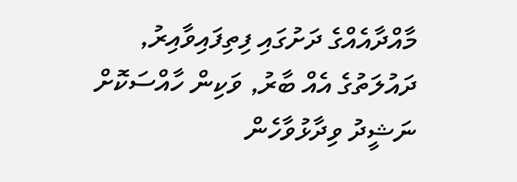މާއްދާއެއްގެ ދަށުގައި ފިތިފައިވާއިރު, ދައުލަތުގެ އެއް ބާރު, ވަކިން ހާއްސަކޮށް ނަޝީދު ވިދާޅުވާހެން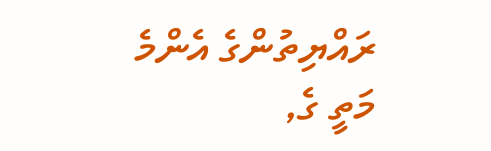ރައްޔިތުންގެ އެންމެ މަތީ ގެ,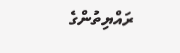ރައްޔިތުންގެ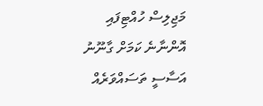މަޖިލިސް ހުއްޓިފައި އޮންނާނެ ކަމަށް ގާނޫނު އަސާސީ ތަސައްވަރެއް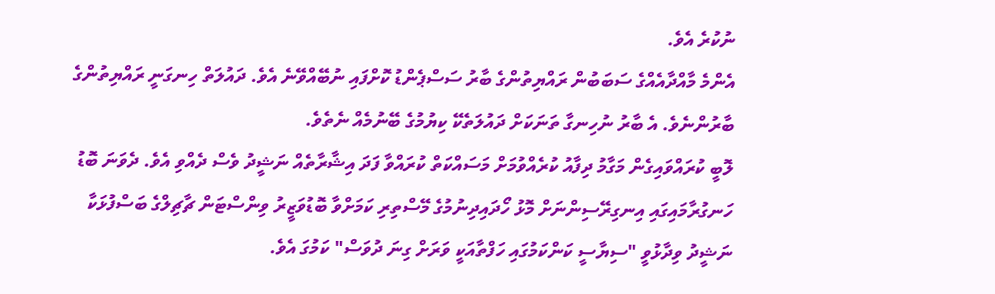ނުކުރެ އެވެ.
އެންމެ މާއްދާއެއްގެ ސަބަބުން ރައްޔިތުންގެ ބާރު ސަސްޕެންޑު ކޮށްފައި ނުބޭއްވޭނެ އެވެ. ދައުލަތް ހިނގަނީ ރައްޔިތުންގެ ބާރުންނެވެ. އެ ބާރު ނުހިނގާ ތަނަކަށް ދައުލަތެކޭ ކިޔުމުގެ ބޭނުމެއް ނެތެވެ.
ލޮބީ ކުރައްވައިގެން މަގާމު ދިފާއު ކުރެއްވުމަށް މަސައްކަތް ކުރައްވާ ފަދަ އިޝާރާތެއް ނަޝީދު ވެސް ދެއްވި އެވެ. ދެވަނަ ބޮޑު ހަނގުރާމައިގައި އިނގިރޭސިންނަށް މޮޅު ހޯދައިދިނުމުގެ މޭސްތިރި ކަމަށްވާ ބޮޑުވަޒީރު ވިންސްޓަން ޗާޗިލްގެ ބަސްފުޅަކާ ނަޝީދު ވިދާޅުވީ "ސިޔާސީ ކަންކަމުގައި ހަފްތާއަކީ ވަރަށް ގިނަ ދުވަސް" ކަމުގަ އެވެ.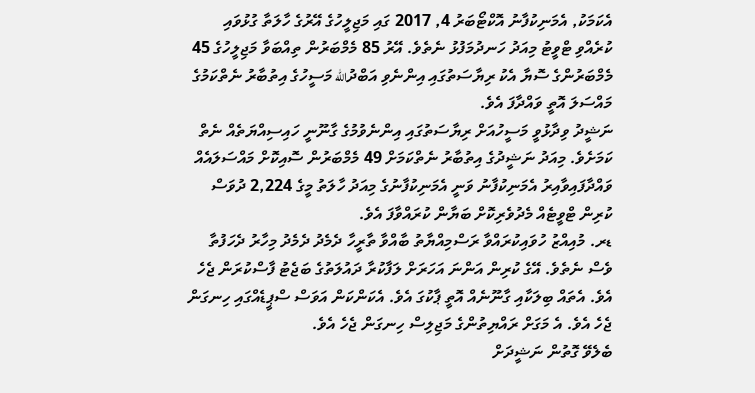އެކަމަކު, އެމަނިކުފާނު އޮކްޓޯބަރު 4, 2017 ގައި މަޖިލީހުގެ އޭރުގެ ހާލަތާ ގުޅުވައި ކުރެއްވި ޓްވީޓު މިއަދު ހަނދުމަފުޅު ނެތެވެ. އޭރު 85 މެމްބަރުން ތިއްބަވާ މަޖިލީހުގެ 45 މެމްބަރުންގެ ސޮޔާ އެކު ރިޔާސަތުގައި އިންނެވި އަބްދުالله މަސީހުގެ އިތުބާރު ނެތްކަމުގެ މައްސަލަ އޮތީ ވައްދާފަ އެވެ.
ނަޝީދު ވިދާޅުވީ މަސީހުއަށް ރިޔާސަތުގައި އިންނެވުމުގެ ގާނޫނީ ހައިސިއްޔަތެއް ނެތް ކަމަށެވެ. މިއަދު ނަޝީދުގެ އިތުބާރު ނެތްކަމަށް 49 މެމްބަރުން ސޮއިކޮށް މައްސަލައެއް ވައްދާފައިވާއިރު އެމަނިކުފާނު ވަނީ އެމަނިކުފާނުގެ މިއަދު ހާލަތު މީގެ 2,224 ދުވަސް ކުރިން ޓްވީޓެއް މެދުވެރިކޮށް ބަޔާން ކުރައްވާފަ އެވެ.
ޑރ. މުއިއްޒު ހުވައިކުރައްވާ ރަސްމިއްޔާތު ބާއްވާ ތާރީހާ ދެމެދު ދެމެދު މިހާރު ދެހަފުތާ ވެސް ނެތެވެ. އޭގެ ކުރިން އަންނަ އަހަރަށް ލަފާކުރާ ދައުލަތުގެ ބަޖެޓު ފާސްކުރަން ޖެހެ އެވެ. އެތައް ބިލަކާއި ގާނޫނެއް އޮތީ ޕާކުގަ އެވެ. އެކަންކަން އަވަސް ސްޕީޑެއްގައި ހިނގަން ޖެހެ އެވެ. އެ މަގަށް ރައްޔިތުންގެ މަޖިލިސް ހިނގަން ޖެހެ އެވެ.
ބެލެވޭ ގޮތުން ނަޝީދަށް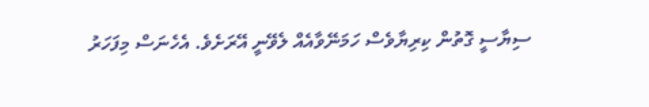ސިޔާސީ ގޮތުން ކިރިޔާވެސް ހަމަނޭވާއެއް ލެވޭނީ އޭރަށެވެ. އެހެނަސް މިފަހަރު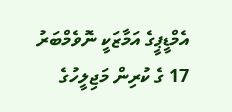އެމްޑީޕީގެ އަމާޒަކީ ނޮވެމްބަރު 17 ގެ ކުރިން މަޖިލީހުގެ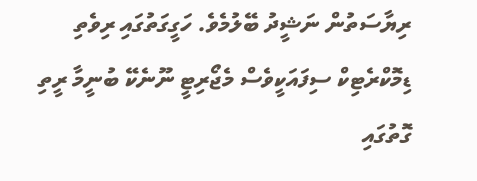ރިޔާސަތުން ނަޝީދު ބޭލުމެވެ. ހަގީގަތުގައި ރިވެތި ޑިމޮކްރެޓިކް ސިފައަކީވެސް މެޖޯރިޓީ ނޫނެކޭ ބުނީމާ ރީތި ގޮތުގައި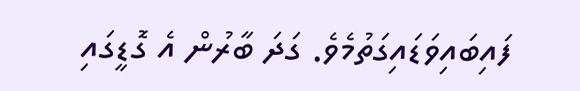ފައިބައިވަޑައިގަތުމެވެ. ގަދަ ބާރުން އެ ގޮޑީގައި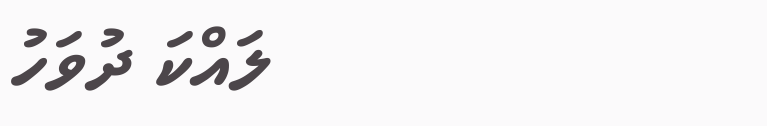ލައްކަ ދުވަހު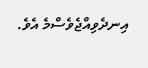އިނދެވިއްޖެވެސްމެ އެވެ.